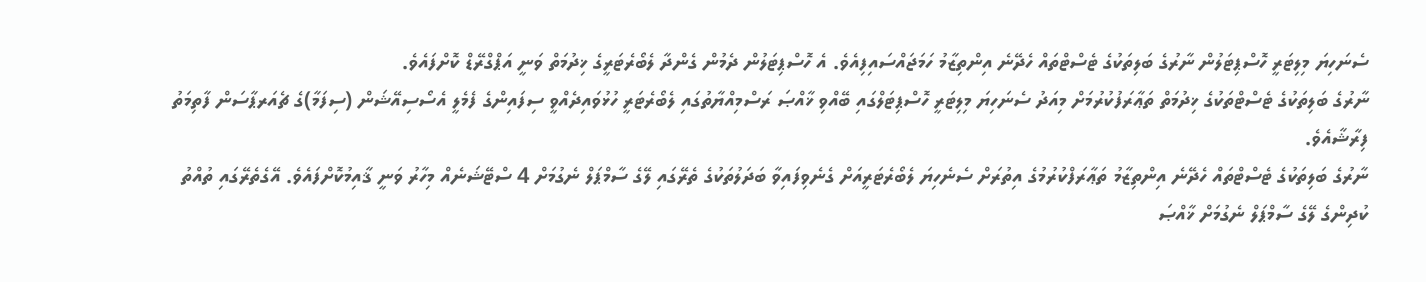ސެނަހިޔަ މިލިޓަރީ ހޮސްޕިޓަލުން ނާރުގެ ބަލިތަކުގެ ޓެސްޓްތައް ހެދޭނެ އިންތިޒާމު ހަމަޖައްސައިފިއެވެ. އެ ހޮސްޕިޓަލުން ދެމުން ގެންދާ ލެބޯރެޓަރީގެ ޚިދުމަތް ވަނީ އަޕްގްރޭޑް ކޮށްފައެވެ.
ނާރުގެ ބަލިތަކުގެ ޓެސްޓްތަކުގެ ޚިދުމަތް ތަޢާރަފުކުރުމަށް މިއަދު ސެނަހިޔަ މިލިޓަރީ ހޮސްޕިޓަލްގައި ބޭއްވި ޚާއްޞަ ރަސްމިއްޔާތުގައި ލެބޯރެޓަރީ ހުޅުވައިދެއްވީ ސިފައިންގެ ފެމެލީ އެސޯސިއޭޝަން (ސިފަމާ)ގެ ޗެއަރޕާސަން ފާތިމަތު ފިރާޝާއެވެ.
ނާރުގެ ބަލިތަކުގެ ޓެސްޓްތައް ހެދޭނެ އިންތިޒާމު ތަޢާރަފްކުރުމުގެ އިތުރަށް ސެނެހިޔަ ލެބޯރެޓަރީއަށް ގެނެވިފައިވާ ބަދަލުތަކުގެ ތެރޭގައި ލޭގެ ސާމްޕަލް ނެގުމަށް 4 ސްޓޭޝަނެއް މިހާރު ވަނީ ޤާއިމުކޮށްފައެވެ. އޭގެތެރޭގައި ތުއްތު ކުދިންގެ ލޭގެ ސާމްޕަލް ނެގުމަށް ޚާއްޞަ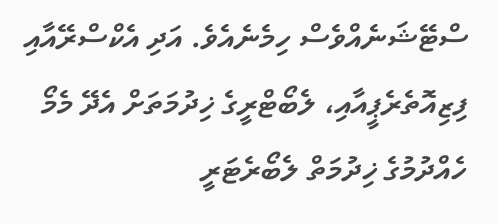ސްޓޭޝަނެއްވެސް ހިމެނެއެވެ. އަދި އެކްސްރޭއާއި ފިޒިއޮތެރެޕީއާއި، ލެބޯޓްރީގެ ޚިދުމަތަށް އެދޭ މެމޯ ހެއްދުމުގެ ޚިދުމަތް ލެބޯރެޓަރީ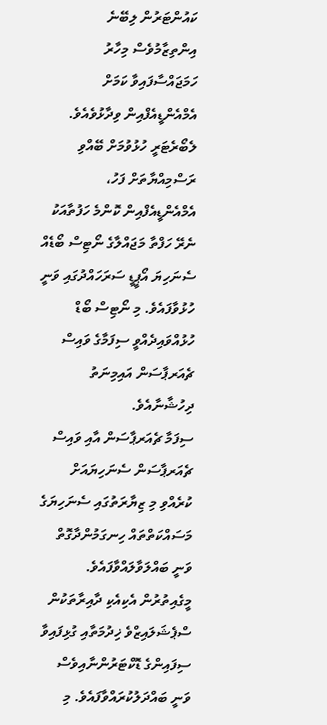ކައުންޓަރުން ލިބޭނެ އިންތިޒާމުވެސް މިހާރު ހަމަޖައްސާފައިވާ ކަމަށް އެމްއެންޑީއެފްއިން ވިދާޅުވެއެވެ.
ލެބޯރެޓަރީ ހުޅުވުމަށް ބޭއްވި ރަސްމިއްޔާތަށް ފަހު، އެމްއެންޑީއެފްއިން ކޮންމެ ހަފުތާއަކު ނެރޭ ހަފްތާ މަޖައްލާގެ ނޯޓިސް ބޯޑެއް ސެނަހިޔަ އޯޕީޑީ ސަރަހައްދުގައި ވަނީ ހުޅުވާފައެވެ. މި ނޯޓިސް ބޯޑް ހުޅުއްވައިދެއްވީ ސިފަމާގެ ވައިސް ޗެއަރޕާސަން އައިމިނަތު ދިހުޝާނާއެވެ.
ސިފަމާ ޗެއަރޕާސަން އާއި ވައިސް ޗެއަރޕާސަން ސެނަހިޔައަށް ކުރެއްވި މި ޒިޔާރަތުގައި ސެނަހިޔަގެ މަސައްކަތްތައް ހިނގަމުންދާގޮތް ވަނީ ބައްލަވާލައްވާފައެވެ. މީގެއިތުރުން އެކިއެކި ދާއިރާތަކުން ސްޕެޝަލައިޒްވެ ޚިދުމަތާއި ގުޅިފައިވާ ސިފައިންގެ ޑޮކްޓަރުންނާއިވެސް ވަނީ ބައްދަލުކުރައްވާފައެވެ. މި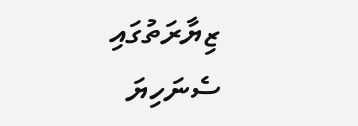ޒިޔާރަތުގައި ސެނަހިޔަ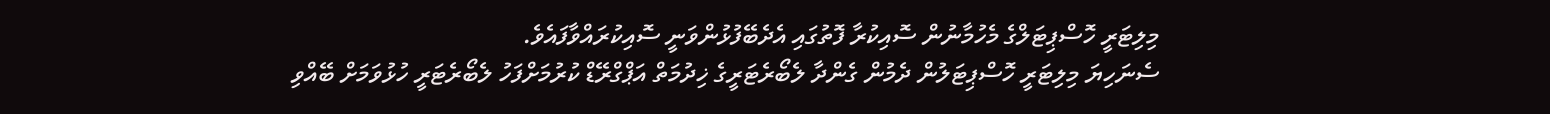މިލިޓަރީ ހޮސްޕިޓަލްގެ މެހުމާނުން ސޮއިކުރާ ފޮތުގައި އެދެބޭފުޅުންވަނީ ސޮއިކުރައްވާފައެވެ.
ސެނަހިޔަ މިލިޓަރީ ހޮސްޕިޓަލުން ދެމުން ގެންދާ ލެބޯރެޓަރީގެ ޚިދުމަތް އަޕްގްރޭޑް ކުރުމަށްފަހު ލެބޯރެޓަރީ ހުޅުވަމަށް ބޭއްވި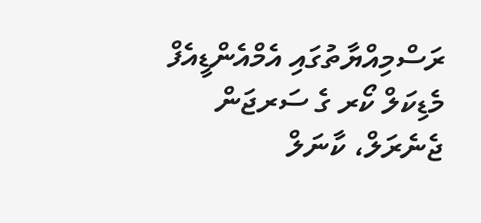ރަސްމިއްޔާތުގައި އެމްއެންޑީއެފް މެޑިކަލް ކޯރ ގެ ސަރޖަން ޖެނެރަލް، ކާނަލް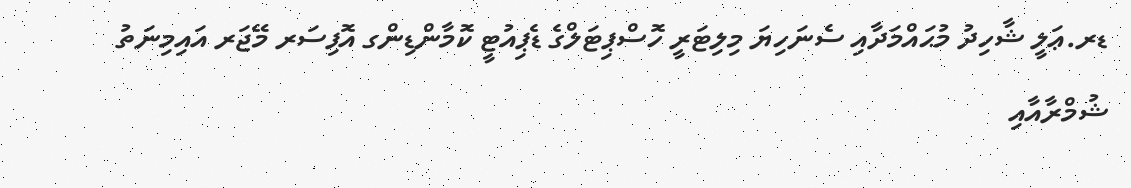ޑރ.ޢަލީ ޝާހިދު މުޙައްމަދާއި ސެނަހިޔަ މިލިޓަރީ ހޮސްޕިޓަލްގެ ޑެޕިއުޓީ ކޮމާންޑިންގ އޮފިސަރ މޭޖަރ އައިމިނަތު ޝުމްރާއާއި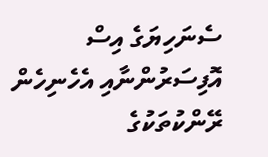ސެނަހިޔަގެ އިސް އޮފިސަރުންނާއި އެހެނިހެން ރޭންކުތަކުގެ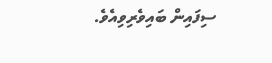ސިފައިން ބައިވެރިވިއެވެ.